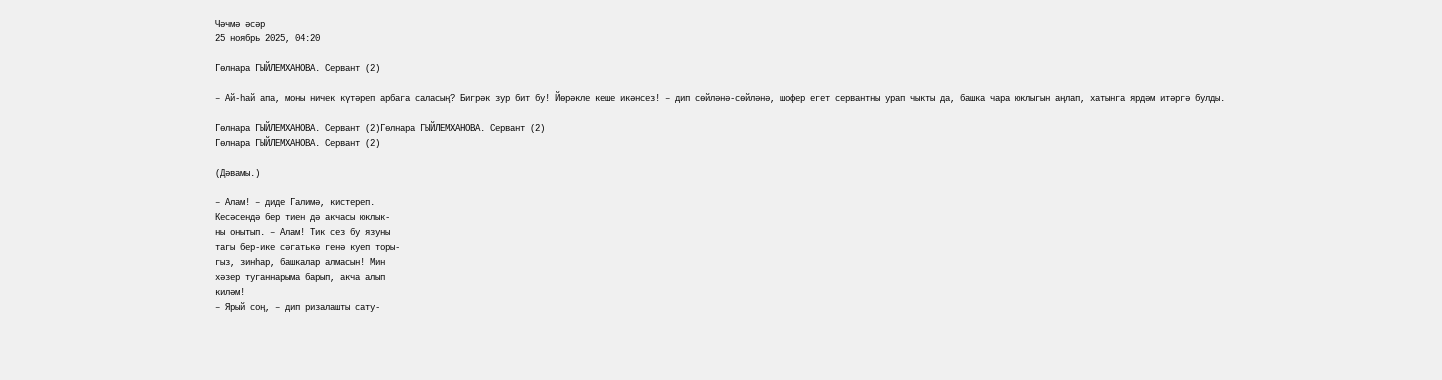Чәчмә әсәр
25 ноябрь 2025, 04:20

Гөлнара ГЫЙЛЕМХАНОВА. Сервант (2)

– Ай-һай апа, моны ничек күтəреп арбага саласың? Бигрəк зур бит бу! Йөрəкле кеше икəнсез! – дип сөйлəнə-сөйлəнə, шофер егет сервантны урап чыкты да, башка чара юклыгын аңлап, хатынга ярдəм итəргə булды.

Гөлнара ГЫЙЛЕМХАНОВА. Сервант (2)Гөлнара ГЫЙЛЕМХАНОВА. Сервант (2)
Гөлнара ГЫЙЛЕМХАНОВА. Сервант (2)

(Дәвамы.)

– Алам! – диде Галимə, кистереп.
Кесəсендə бер тиен дə акчасы юклык-
ны онытып. – Алам! Тик сез бу язуны
тагы бер-ике сəгатькə генə куеп торы-
гыз, зинһар, башкалар алмасын! Мин
хəзер туганнарыма барып, акча алып
килəм!
– Ярый соң, – дип ризалашты сату-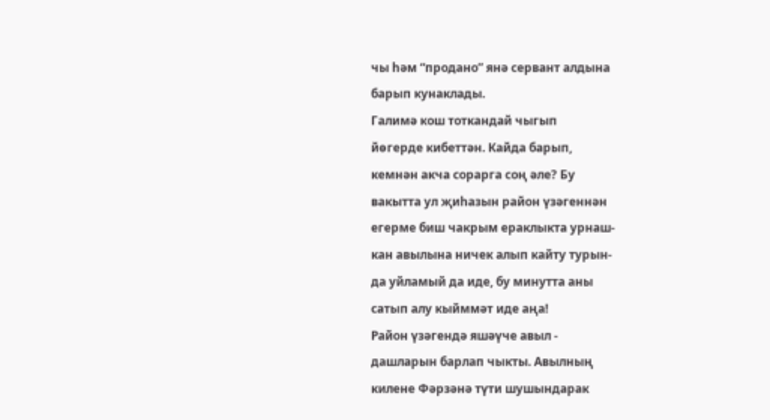чы һəм “продано” янə сервант алдына
барып кунаклады.
Галимə кош тоткандай чыгып
йөгерде кибеттəн. Кайда барып,
кемнəн акча сорарга соң əле? Бу
вакытта ул җиһазын район үзəгеннəн
егерме биш чакрым ераклыкта урнаш-
кан авылына ничек алып кайту турын-
да уйламый да иде, бу минутта аны
сатып алу кыйммəт иде аңа!
Район үзəгендə яшəүче авыл -
дашларын барлап чыкты. Авылның
килене Фəрзəнə түти шушындарак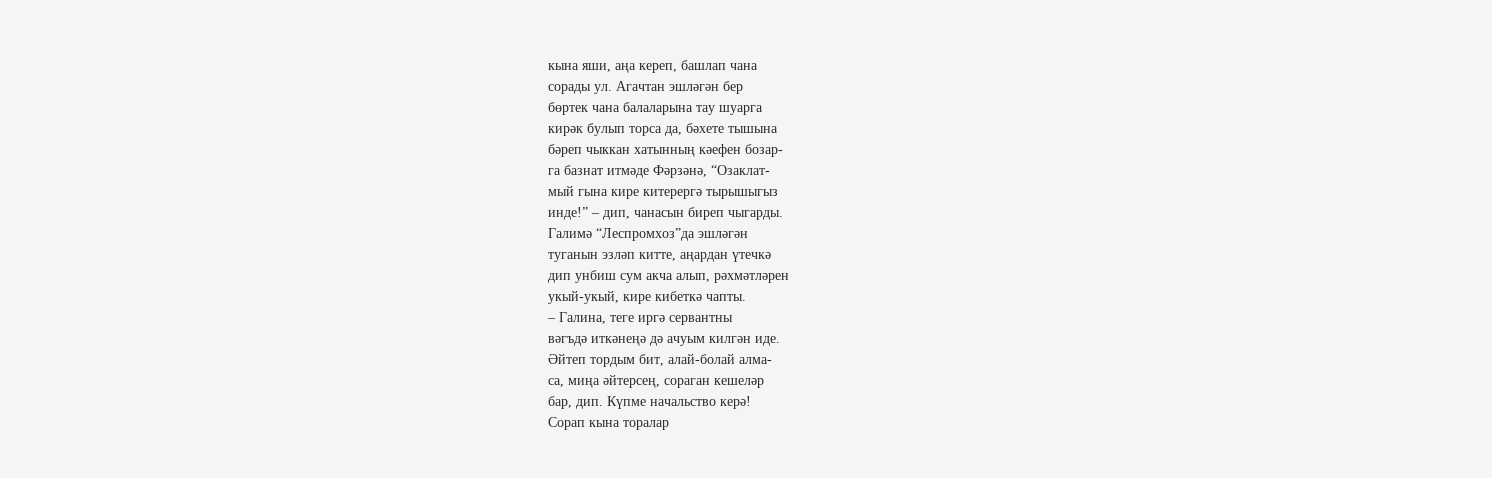кына яши, аңа кереп, башлап чана
сорады ул. Агачтан эшлəгəн бер
бөртек чана балаларына тау шуарга
кирəк булып торса да, бəхете тышына
бəреп чыккан хатынның кəефен бозар-
га базнат итмəде Фəрзəнə, “Озаклат-
мый гына кире китерергə тырышыгыз
инде!” – дип, чанасын биреп чыгарды.
Галимə “Леспромхоз”да эшлəгəн
туганын эзлəп китте, аңардан үтечкə
дип унбиш сум акча алып, рəхмəтлəрен
укый-укый, кире кибеткə чапты.
– Галина, теге иргə сервантны
вəгъдə иткəнеңə дə ачуым килгəн иде.
Əйтеп тордым бит, алай-болай алма-
са, миңа əйтерсең, сораган кешелəр
бар, дип. Күпме начальство керə!
Сорап кына торалар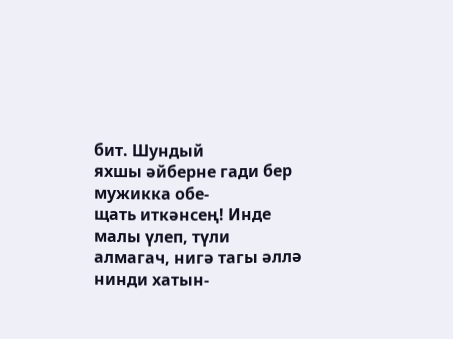бит. Шундый
яхшы əйберне гади бер мужикка обе-
щать иткəнсең! Инде малы үлеп, түли
алмагач, нигə тагы əллə нинди хатын-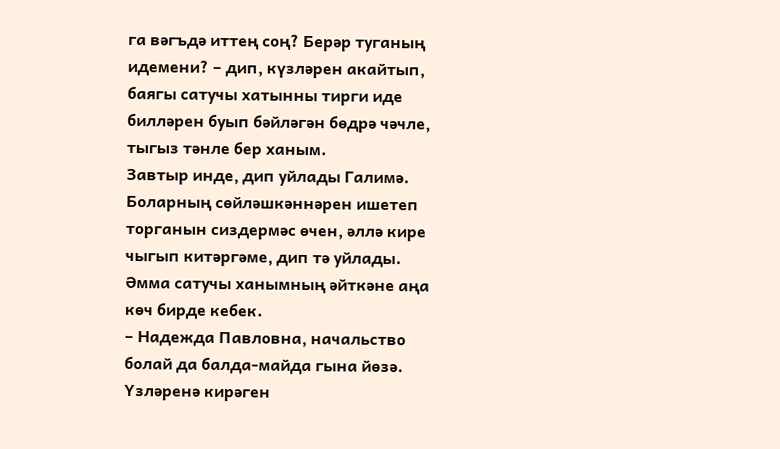га вəгъдə иттең соң? Берəр туганың
идемени? – дип, күзлəрен акайтып,
баягы сатучы хатынны тирги иде
биллəрен буып бəйлəгəн бөдрə чəчле,
тыгыз тəнле бер ханым.
Завтыр инде, дип уйлады Галимə.
Боларның сөйлəшкəннəрен ишетеп
торганын сиздермəс өчен, əллə кире
чыгып китəргəме, дип тə уйлады.
Əмма сатучы ханымның əйткəне аңа
көч бирде кебек.
– Надежда Павловна, начальство
болай да балда-майда гына йөзə.
Үзлəренə кирəген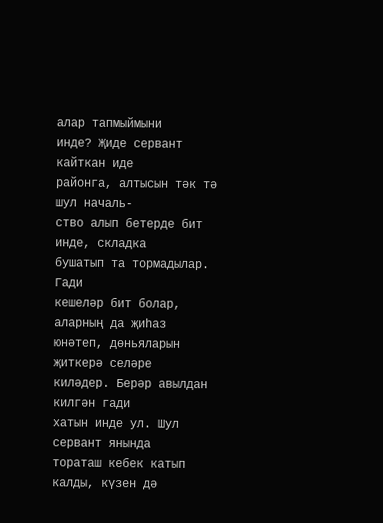алар тапмыймыни
инде? Җиде сервант кайткан иде
районга, алтысын тəк тə шул началь-
ство алып бетерде бит инде, складка
бушатып та тормадылар. Гади
кешелəр бит болар, аларның да җиһаз
юнəтеп, дөньяларын җиткерə селəре
килəдер. Берəр авылдан килгəн гади
хатын инде ул. Шул сервант янында
тораташ кебек катып калды, күзен дə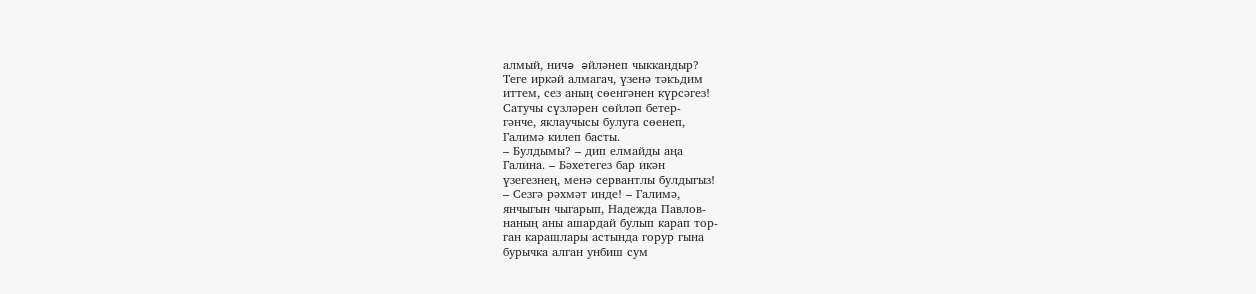алмый, ничə əйлəнеп чыккандыр?
Теге иркəй алмагач, үзенə тəкъдим
иттем, сез аның сөенгəнен күрсəгез!
Сатучы сүзлəрен сөйлəп бетер-
гəнче, яклаучысы булуга сөенеп,
Галимə килеп басты.
– Булдымы? – дип елмайды аңа
Галина. – Бəхетегез бар икəн
үзегезнең, менə сервантлы булдыгыз!
– Сезгə рəхмəт инде! – Галимə,
янчыгын чыгарып, Надежда Павлов-
наның аны ашардай булып карап тор-
ган карашлары астында горур гына
бурычка алган унбиш сум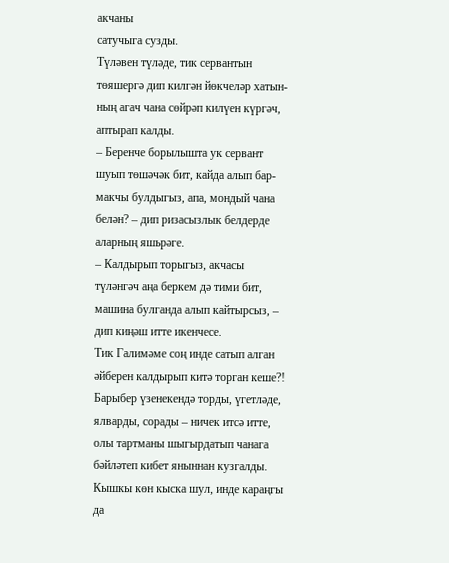акчаны
сатучыга сузды.
Түлəвен түлəде, тик сервантын
төяшергə дип килгəн йөкчелəр хатын-
ның агач чана сөйрəп килүен күргəч,
аптырап калды.
– Беренче борылышта ук сервант
шуып төшəчəк бит, кайда алып бар-
макчы булдыгыз, апа, мондый чана
белəн? – дип ризасызлык белдерде
аларның яшьрəге.
– Калдырып торыгыз, акчасы
түлəнгəч аңа беркем дə тими бит,
машина булганда алып кайтырсыз, –
дип киңəш итте икенчесе.
Тик Галимəме соң инде сатып алган
əйберен калдырып китə торган кеше?!
Барыбер үзенекендə торды, үгетлəде,
ялварды, сорады – ничек итсə итте,
олы тартманы шыгырдатып чанага
бəйлəтеп кибет яныннан кузгалды.
Кышкы көн кыска шул, инде караңгы
да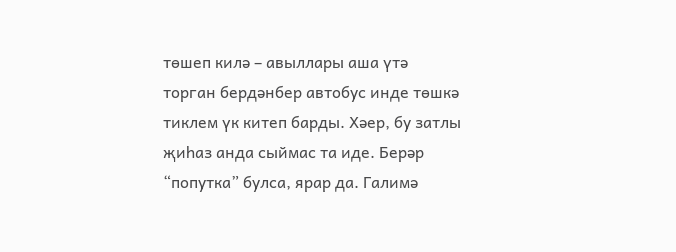төшеп килə – авыллары аша үтə
торган бердəнбер автобус инде төшкə
тиклем үк китеп барды. Хəер, бу затлы
җиһаз анда сыймас та иде. Берəр
“попутка” булса, ярар да. Галимə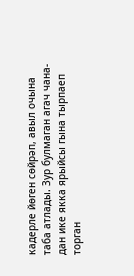кадерле йөген сөйрəп, авыл очына
таба атлады. Зур булмаган агач чана-
дан ике якка ярыйсы гына тырпаеп
торган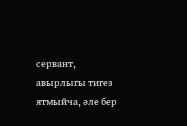сервант, авырлыгы тигез
ятмыйча, əле бер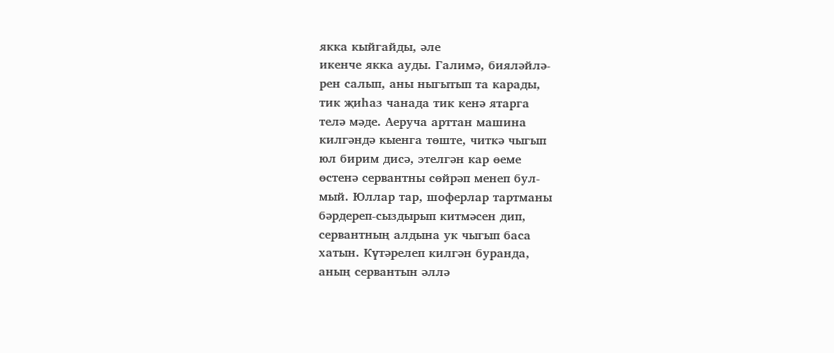якка кыйгайды, əле
икенче якка ауды. Галимə, биялəйлə-
рен салып, аны ныгытып та карады,
тик җиһаз чанада тик кенə ятарга
телə мəде. Аеруча арттан машина
килгəндə кыенга төште, читкə чыгып
юл бирим дисə, этелгəн кар өеме
өстенə сервантны сөйрəп менеп бул-
мый. Юллар тар, шоферлар тартманы
бəрдереп-сыздырып китмəсен дип,
сервантның алдына ук чыгып баса
хатын. Күтəрелеп килгəн буранда,
аның сервантын əллə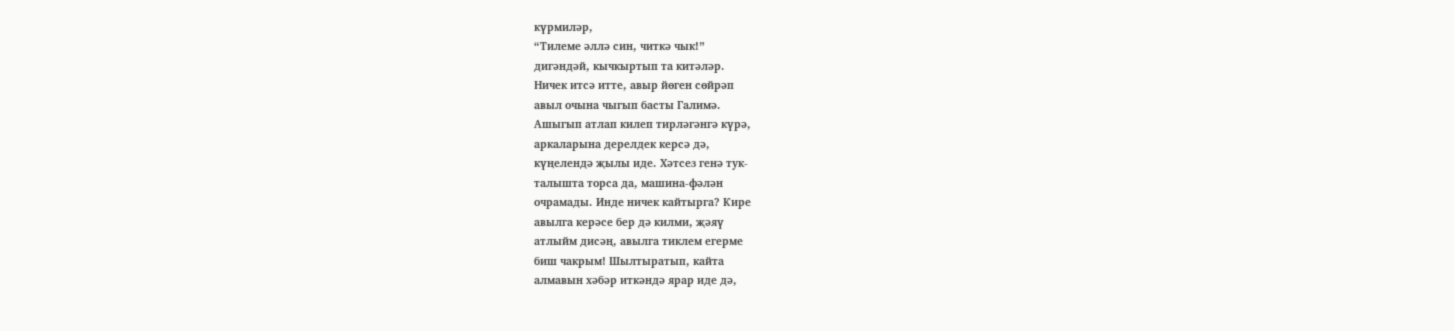күрмилəр,
“Тилеме əллə син, читкə чык!”
дигəндəй, кычкыртып та китəлəр.
Ничек итсə итте, авыр йөген сөйрəп
авыл очына чыгып басты Галимə.
Ашыгып атлап килеп тирлəгəнгə күрə,
аркаларына дерелдек керсə дə,
күңелендə җылы иде. Хəтсез генə тук-
талышта торса да, машина-фəлəн
очрамады. Инде ничек кайтырга? Кире
авылга керəсе бер дə килми, җəяү
атлыйм дисəң, авылга тиклем егерме
биш чакрым! Шылтыратып, кайта
алмавын хəбəр иткəндə ярар иде дə,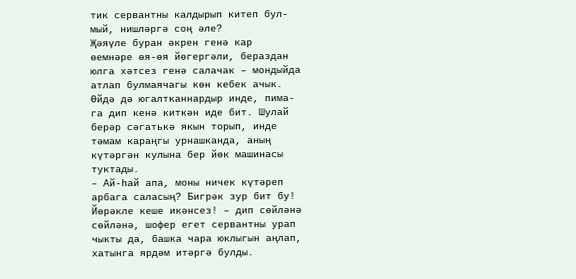тик сервантны калдырып китеп бул-
мый, нишлəргə соң əле?
Җəяүле буран əкрен генə кар
өемнəре өя-өя йөгергəли, бераздан
юлга хəтсез генə салачак – мондыйда
атлап булмаячагы көн кебек ачык.
Өйдə дə югалтканнардыр инде, пима-
га дип кенə киткəн иде бит. Шулай
берəр сəгатькə якын торып, инде
тəмам караңгы урнашканда, аның
күтəргəн кулына бер йөк машинасы
туктады.
– Ай-һай апа, моны ничек күтəреп
арбага саласың? Бигрəк зур бит бу!
Йөрəкле кеше икəнсез! – дип сөйлəнə
сөйлəнə, шофер егет сервантны урап
чыкты да, башка чара юклыгын аңлап,
хатынга ярдəм итəргə булды.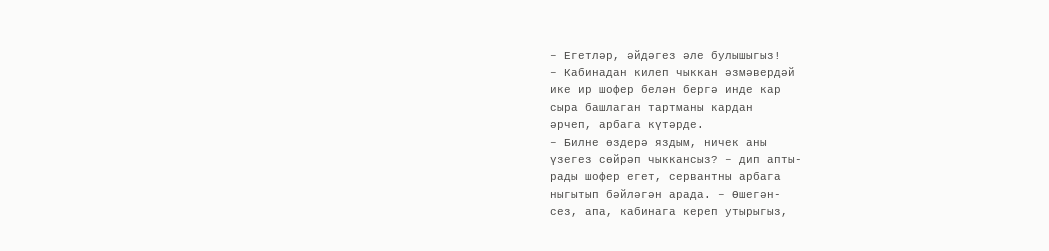– Егетлəр, əйдəгез əле булышыгыз!
– Кабинадан килеп чыккан əзмəвердəй
ике ир шофер белəн бергə инде кар
сыра башлаган тартманы кардан
əрчеп, арбага күтəрде.
– Билне өздерə яздым, ничек аны
үзегез сөйрəп чыккансыз? – дип апты-
рады шофер егет, сервантны арбага
ныгытып бəйлəгəн арада. – Өшегəн-
сез, апа, кабинага кереп утырыгыз,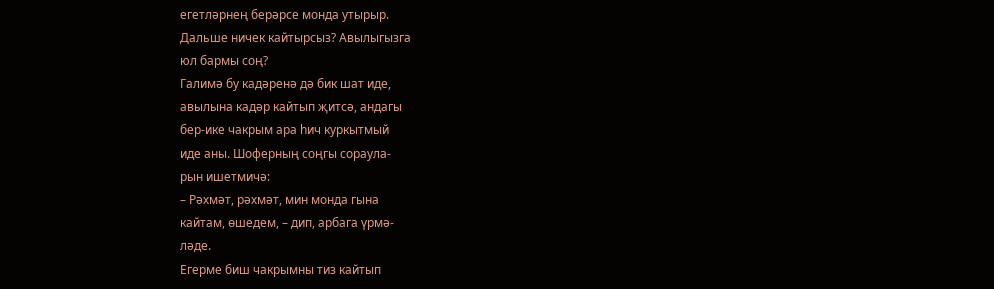егетлəрнең берəрсе монда утырыр.
Дальше ничек кайтырсыз? Авылыгызга
юл бармы соң?
Галимə бу кадəренə дə бик шат иде,
авылына кадəр кайтып җитсə, андагы
бер-ике чакрым ара һич куркытмый
иде аны. Шоферның соңгы сораула-
рын ишетмичə:
– Рəхмəт, рəхмəт, мин монда гына
кайтам, өшедем, – дип, арбага үрмə-
лəде.
Егерме биш чакрымны тиз кайтып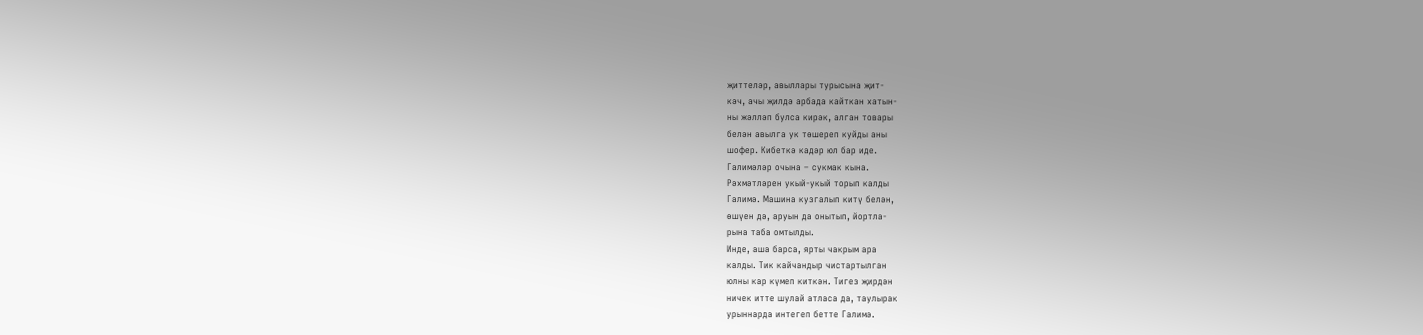җиттелəр, авыллары турысына җит-
кəч, ачы җилдə арбада кайткан хатын-
ны жəллəп булса кирəк, алган товары
белəн авылга ук төшереп куйды аны
шофер. Кибеткə кадəр юл бар иде.
Галимəлəр очына – сукмак кына.
Рəхмəтлəрен укый-укый торып калды
Галимə. Машина кузгалып китү белəн,
өшүен дə, аруын да онытып, йортла-
рына таба омтылды.
Инде, аша барса, ярты чакрым ара
калды. Тик кайчандыр чистартылган
юлны кар күмеп киткəн. Тигез җирдəн
ничек итте шулай атласа да, таулырак
урыннарда интегеп бетте Галимə.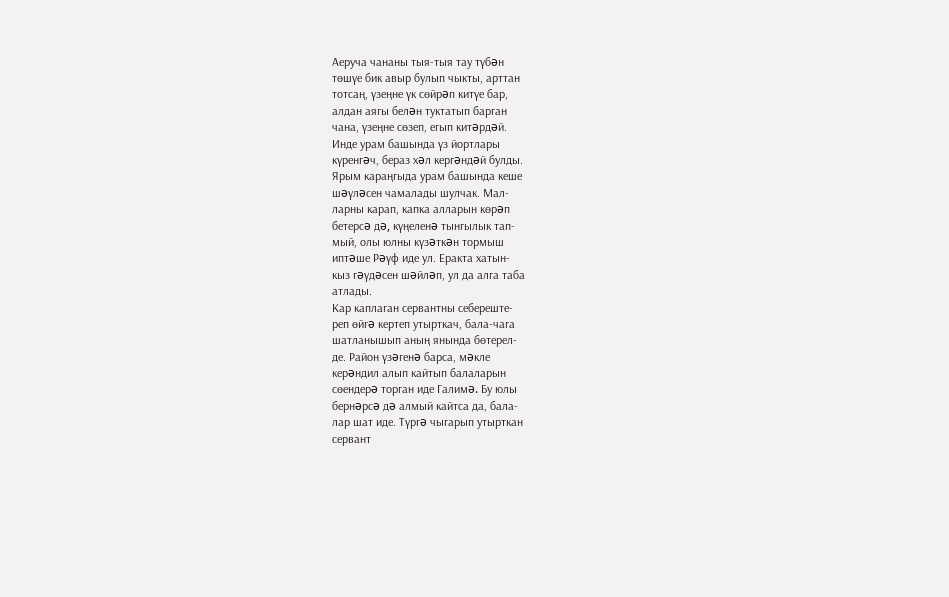Аеруча чананы тыя-тыя тау түбəн
төшүе бик авыр булып чыкты, арттан
тотсаң, үзеңне үк сөйрəп китүе бар,
алдан аягы белəн туктатып барган
чана, үзеңне сөзеп, егып китəрдəй.
Инде урам башында үз йортлары
күренгəч, бераз хəл кергəндəй булды.
Ярым караңгыда урам башында кеше
шəүлəсен чамалады шулчак. Мал-
ларны карап, капка алларын көрəп
бетерсə дə, күңеленə тынгылык тап-
мый, олы юлны күзəткəн тормыш
иптəше Рəүф иде ул. Еракта хатын-
кыз гəүдəсен шəйлəп, ул да алга таба
атлады.
Кар каплаган сервантны себереште-
реп өйгə кертеп утырткач, бала-чага
шатланышып аның янында бөтерел-
де. Район үзəгенə барса, мəкле
керəндил алып кайтып балаларын
сөендерə торган иде Галимə. Бу юлы
бернəрсə дə алмый кайтса да, бала-
лар шат иде. Түргə чыгарып утырткан
сервант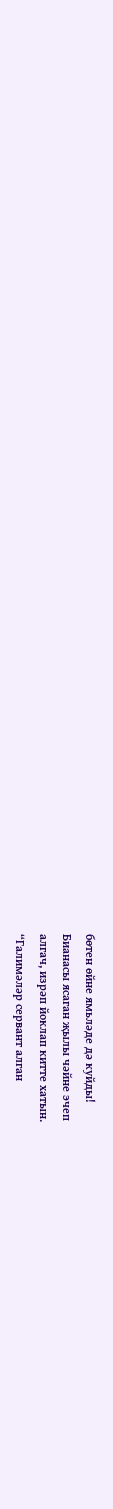бөтен өйне ямьлəде дə куйды!
Бианасы ясаган җылы чəйне эчеп
алгач, изрəп йоклап китте хатын.
“Галимəлəр сервант алган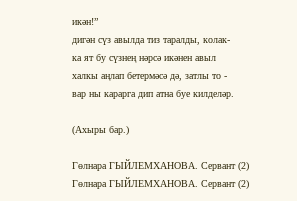икəн!”
дигəн сүз авылда тиз таралды, колак-
ка ят бу сүзнең нəрсə икəнен авыл
халкы аңлап бетермəсə дə, затлы то -
вар ны карарга дип атна буе килделəр.

(Ахыры бар.)

Гөлнара ГЫЙЛЕМХАНОВА. Сервант (2)
Гөлнара ГЫЙЛЕМХАНОВА. Сервант (2)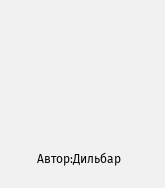Автор:Дильбар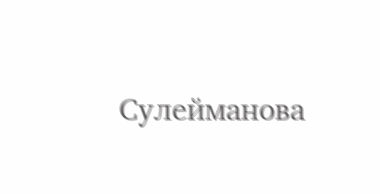Сулейманова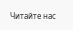Читайте нас